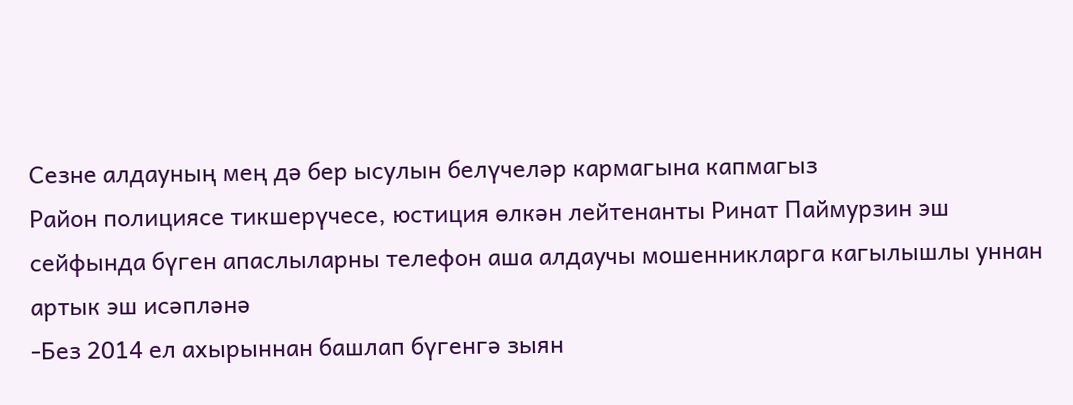Сезне алдауның мең дә бер ысулын белүчеләр кармагына капмагыз
Район полициясе тикшерүчесе, юстиция өлкән лейтенанты Ринат Паймурзин эш сейфында бүген апаслыларны телефон аша алдаучы мошенникларга кагылышлы уннан артык эш исәпләнә
-Без 2014 ел ахырыннан башлап бүгенгә зыян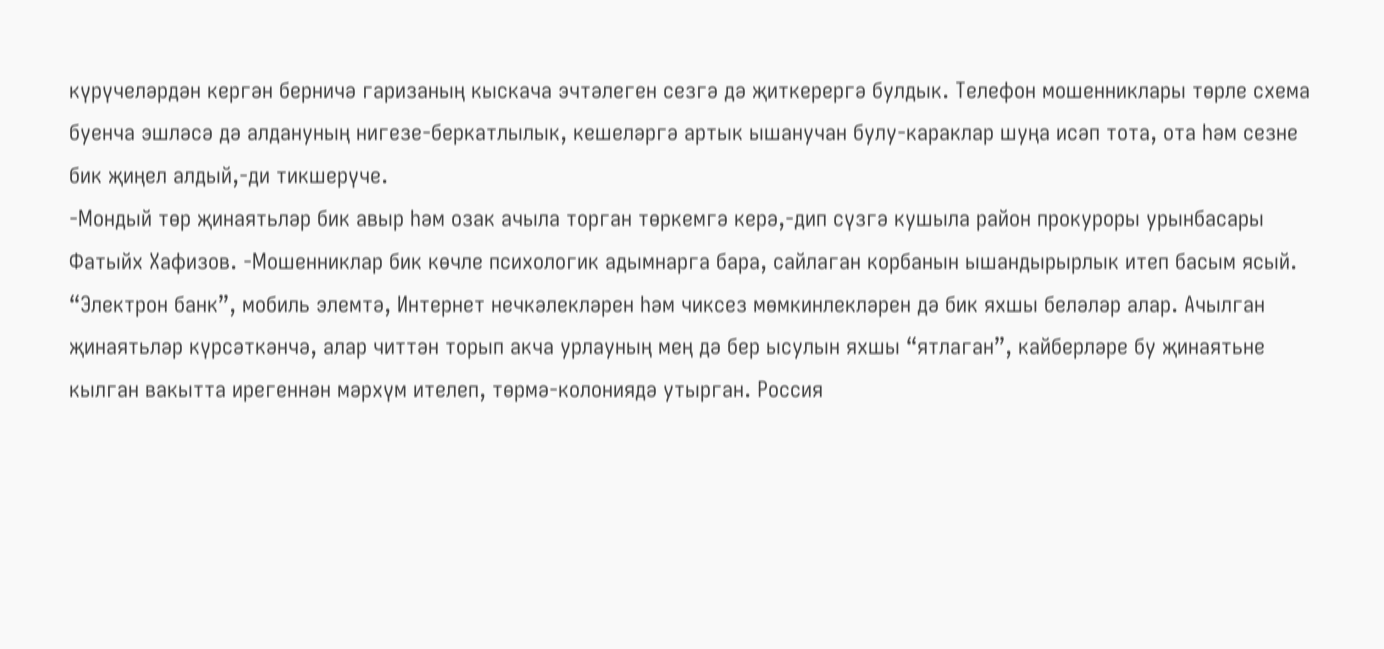күрүчеләрдән кергән берничә гаризаның кыскача эчтәлеген сезгә дә җиткерергә булдык. Телефон мошенниклары төрле схема буенча эшләсә дә алдануның нигезе-беркатлылык, кешеләргә артык ышанучан булу-караклар шуңа исәп тота, ота һәм сезне бик җиңел алдый,-ди тикшерүче.
-Мондый төр җинаятьләр бик авыр һәм озак ачыла торган төркемгә керә,-дип сүзгә кушыла район прокуроры урынбасары Фатыйх Хафизов. -Мошенниклар бик көчле психологик адымнарга бара, сайлаган корбанын ышандырырлык итеп басым ясый. “Электрон банк”, мобиль элемтә, Интернет нечкәлекләрен һәм чиксез мөмкинлекләрен дә бик яхшы беләләр алар. Ачылган җинаятьләр күрсәткәнчә, алар читтән торып акча урлауның мең дә бер ысулын яхшы “ятлаган”, кайберләре бу җинаятьне кылган вакытта ирегеннән мәрхүм ителеп, төрмә-колониядә утырган. Россия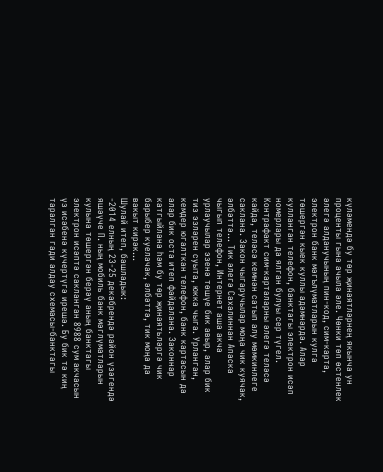күләмендә бу төр җинаятләрнең якынча ун проценты гына ачыла әле. Чөнки төп өстенлек әлегә алданучының пин-код, сим-карта, электрон банк мәгълүматларын кулга төшергән кыек куллы адәмнәрдә. Алар кулланган телефон, банктагы электрон исәп номерлары да ялган булуы сер түгел. Контрафакт сим-карталарны әлегә теләсә кайда, теләсә кемнән сатып алу мөмкинлеге саклана. Закон чыгаручылар моңа чик куячак, әлбәттә... Тик әлегә Сахалиннан Апаска чыгып телефон, Интернет аша акча урлаучылар эзенә төшүе бик авыр, алар бик тиз эзләрен суыта, юкка чыга. Урланган, кемдер югалткан телефон, банк картасын да алар бик оста итеп файдалана. Законнар катгыйлана һәм бу төр җинаятьләргә чик барыбер куелачак, әлбәттә, тик моңа да вакыт кирәк...
Шулай итеп, башладык:
-2014 елның 23-25 декабрендә район үзәгендә яшәүче П. ның мобиль банк мәглүматларын кулына төшергән берәү аның банктагы электрон исәптә сакланган 8988 сум акчасын үз исәбенә күчертүгә ирешә. Бу бик тә киң таралган гади алдау схемасы-банктагы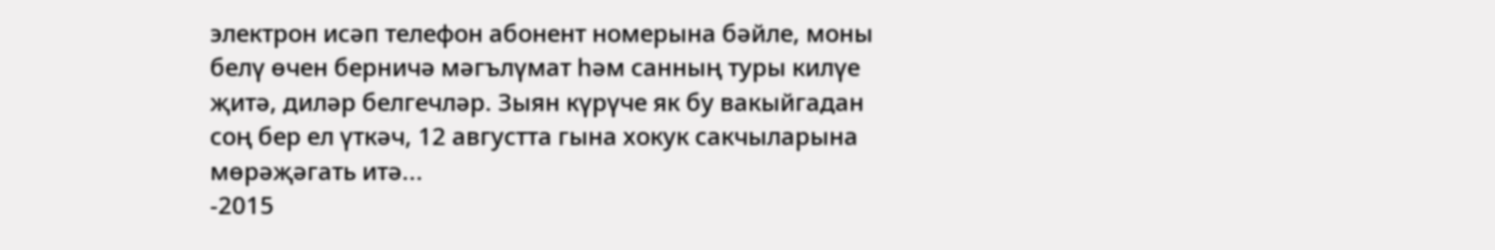электрон исәп телефон абонент номерына бәйле, моны белү өчен берничә мәгълүмат һәм санның туры килүе җитә, диләр белгечләр. Зыян күрүче як бу вакыйгадан соң бер ел үткәч, 12 августта гына хокук сакчыларына мөрәҗәгать итә...
-2015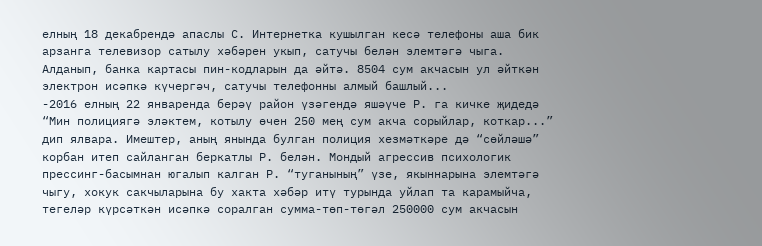елның 18 декабрендә апаслы С. Интернетка кушылган кесә телефоны аша бик арзанга телевизор сатылу хәбәрен укып, сатучы белән элемтәгә чыга. Алданып, банка картасы пин-кодларын да әйтә. 8504 сум акчасын ул әйткән электрон исәпкә күчергәч, сатучы телефонны алмый башлый...
-2016 елның 22 январенда берәү район үзәгендә яшәүче Р. га кичке җидедә “Мин полициягә эләктем, котылу өчен 250 мең сум акча сорыйлар, коткар...” дип ялвара. Имештер, аның янында булган полиция хезмәткәре дә “сөйләшә” корбан итеп сайланган беркатлы Р. белән. Мондый агрессив психологик прессинг-басымнан югалып калган Р. “туганының” үзе, якыннарына элемтәгә чыгу, хокук сакчыларына бу хакта хәбәр итү турында уйлап та карамыйча, тегеләр күрсәткән исәпкә соралган сумма-төп-төгәл 250000 сум акчасын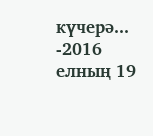күчерә...
-2016 елның 19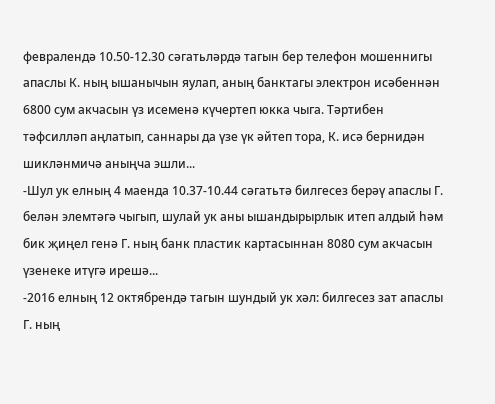февралендә 10.50-12.30 сәгатьләрдә тагын бер телефон мошеннигы апаслы К. ның ышанычын яулап, аның банктагы электрон исәбеннән 6800 сум акчасын үз исеменә күчертеп юкка чыга. Тәртибен тәфсилләп аңлатып, саннары да үзе үк әйтеп тора, К. исә бернидән шикләнмичә аныңча эшли...
-Шул ук елның 4 маенда 10.37-10.44 сәгатьтә билгесез берәү апаслы Г. белән элемтәгә чыгып, шулай ук аны ышандырырлык итеп алдый һәм бик җиңел генә Г. ның банк пластик картасыннан 8080 сум акчасын үзенеке итүгә ирешә...
-2016 елның 12 октябрендә тагын шундый ук хәл: билгесез зат апаслы Г. ның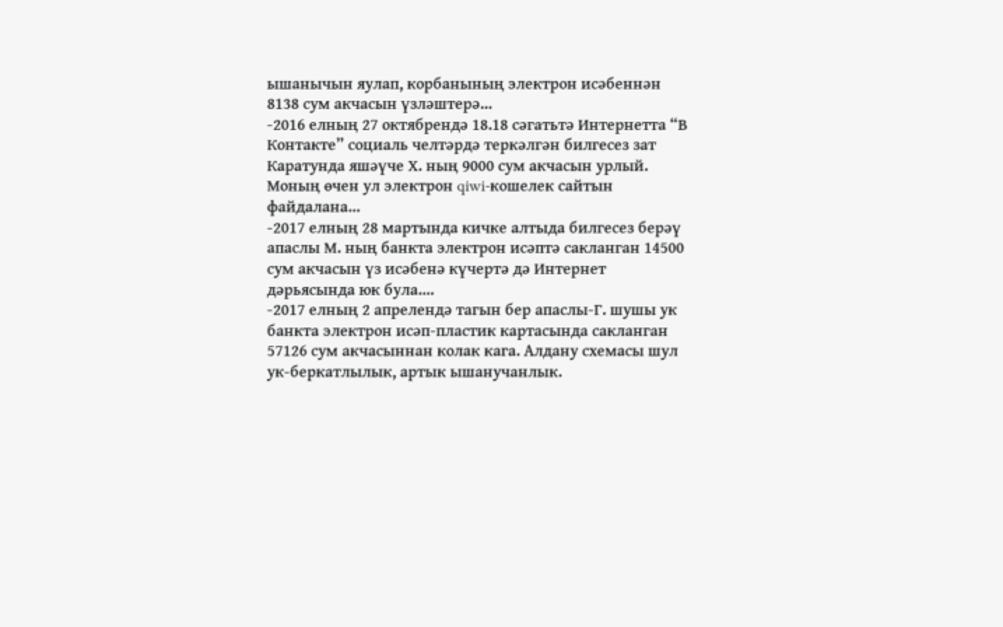ышанычын яулап, корбанының электрон исәбеннән 8138 сум акчасын үзләштерә...
-2016 елның 27 октябрендә 18.18 сәгатьтә Интернетта “В Контакте” социаль челтәрдә теркәлгән билгесез зат Каратунда яшәүче Х. ның 9000 сум акчасын урлый. Моның өчен ул электрон qiwi-кошелек сайтын файдалана...
-2017 елның 28 мартында кичке алтыда билгесез берәү апаслы М. ның банкта электрон исәптә сакланган 14500 сум акчасын үз исәбенә күчертә дә Интернет дәрьясында юк була....
-2017 елның 2 апрелендә тагын бер апаслы-Г. шушы ук банкта электрон исәп-пластик картасында сакланган 57126 сум акчасыннан колак кага. Алдану схемасы шул ук-беркатлылык, артык ышанучанлык.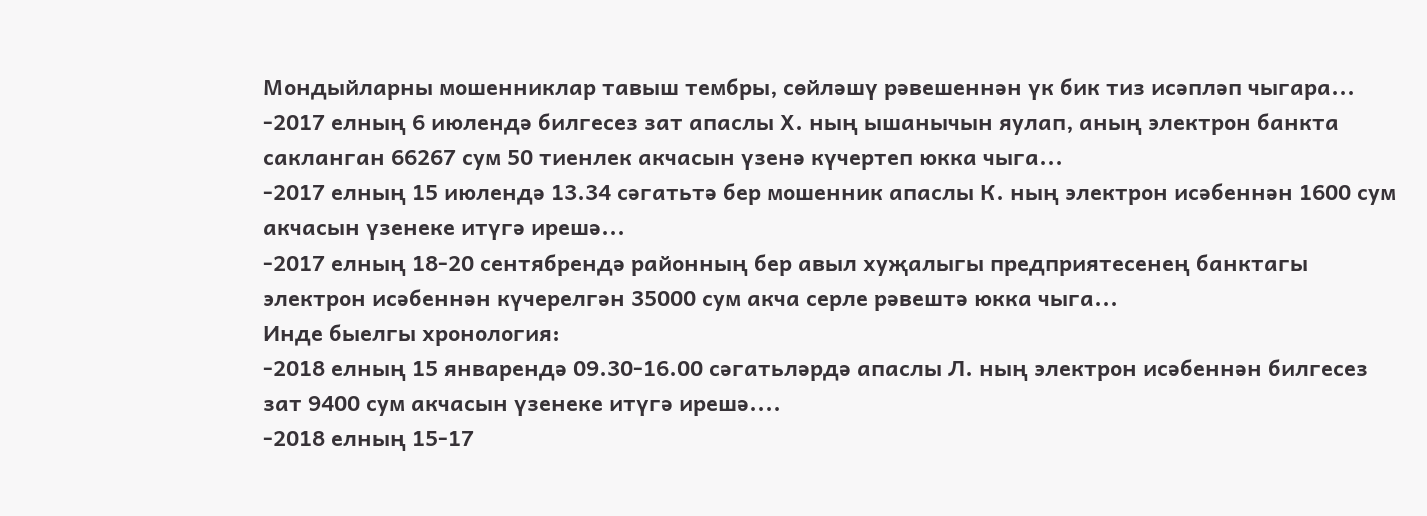Мондыйларны мошенниклар тавыш тембры, сөйләшү рәвешеннән үк бик тиз исәпләп чыгара...
-2017 елның 6 июлендә билгесез зат апаслы Х. ның ышанычын яулап, аның электрон банкта сакланган 66267 сум 50 тиенлек акчасын үзенә күчертеп юкка чыга...
-2017 елның 15 июлендә 13.34 сәгатьтә бер мошенник апаслы К. ның электрон исәбеннән 1600 сум акчасын үзенеке итүгә ирешә...
-2017 елның 18-20 сентябрендә районның бер авыл хуҗалыгы предприятесенең банктагы электрон исәбеннән күчерелгән 35000 сум акча серле рәвештә юкка чыга...
Инде быелгы хронология:
-2018 елның 15 январендә 09.30-16.00 сәгатьләрдә апаслы Л. ның электрон исәбеннән билгесез зат 9400 сум акчасын үзенеке итүгә ирешә....
-2018 елның 15-17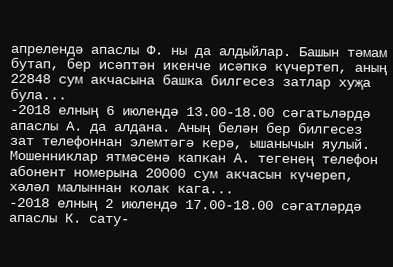апрелендә апаслы Ф. ны да алдыйлар. Башын тәмам бутап, бер исәптән икенче исәпкә күчертеп, аның 22848 сум акчасына башка билгесез затлар хуҗа була...
-2018 елның 6 июлендә 13.00-18.00 сәгатьләрдә апаслы А. да алдана. Аның белән бер билгесез зат телефоннан элемтәгә керә, ышанычын яулый. Мошенниклар ятмәсенә капкан А. тегенең телефон абонент номерына 20000 сум акчасын күчереп, хәләл малыннан колак кага...
-2018 елның 2 июлендә 17.00-18.00 сәгатләрдә апаслы К. сату-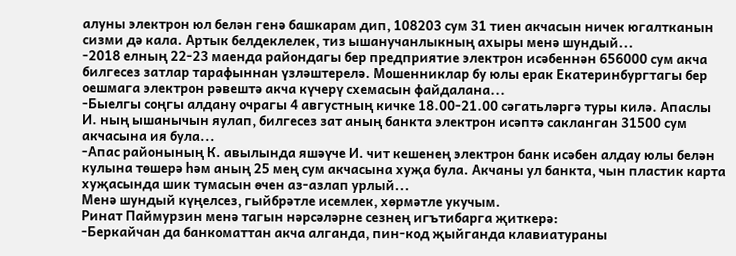алуны электрон юл белән генә башкарам дип, 108203 сум 31 тиен акчасын ничек югалтканын сизми дә кала. Артык белдеклелек, тиз ышанучанлыкның ахыры менә шундый...
-2018 елның 22-23 маенда райондагы бер предприятие электрон исәбеннән 656000 сум акча билгесез затлар тарафыннан үзләштерелә. Мошенниклар бу юлы ерак Екатеринбургтагы бер оешмага электрон рәвештә акча күчерү схемасын файдалана...
-Быелгы соңгы алдану очрагы 4 августның кичке 18.00-21.00 сәгатьләргә туры килә. Апаслы И. ның ышанычын яулап, билгесез зат аның банкта электрон исәптә сакланган 31500 сум акчасына ия була...
-Апас районының К. авылында яшәүче И. чит кешенең электрон банк исәбен алдау юлы белән кулына төшерә һәм аның 25 мең сум акчасына хуҗа була. Акчаны ул банкта, чын пластик карта хуҗасында шик тумасын өчен аз-азлап урлый...
Менә шундый күңелсез, гыйбрәтле исемлек, хөрмәтле укучым.
Ринат Паймурзин менә тагын нәрсәләрне сезнең игътибарга җиткерә:
-Беркайчан да банкоматтан акча алганда, пин-код җыйганда клавиатураны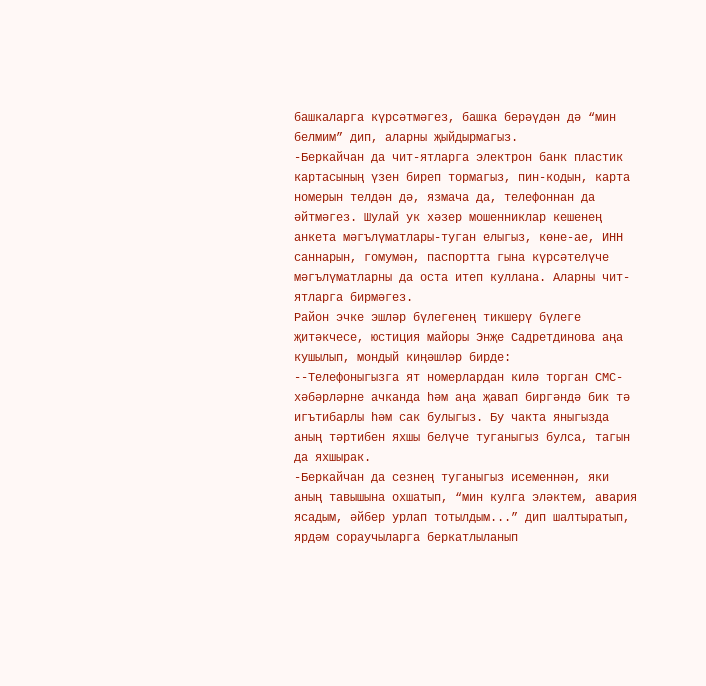башкаларга күрсәтмәгез, башка берәүдән дә “мин белмим” дип, аларны җыйдырмагыз.
-Беркайчан да чит-ятларга электрон банк пластик картасының үзен биреп тормагыз, пин-кодын, карта номерын телдән дә, язмача да, телефоннан да әйтмәгез. Шулай ук хәзер мошенниклар кешенең анкета мәгълүматлары-туган елыгыз, көне-ае, ИНН саннарын, гомумән, паспортта гына күрсәтелүче мәгълүматларны да оста итеп куллана. Аларны чит-ятларга бирмәгез.
Район эчке эшләр бүлегенең тикшерү бүлеге җитәкчесе, юстиция майоры Энҗе Садретдинова аңа кушылып, мондый киңәшләр бирде:
--Телефоныгызга ят номерлардан килә торган СМС-хәбәрләрне ачканда һәм аңа җавап биргәндә бик тә игътибарлы һәм сак булыгыз. Бу чакта яныгызда аның тәртибен яхшы белүче туганыгыз булса, тагын да яхшырак.
-Беркайчан да сезнең туганыгыз исеменнән, яки аның тавышына охшатып, “мин кулга эләктем, авария ясадым, әйбер урлап тотылдым...” дип шалтыратып, ярдәм сораучыларга беркатлыланып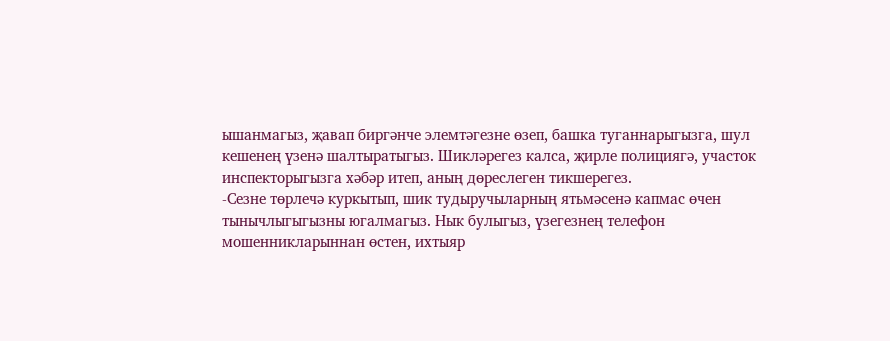ышанмагыз, җавап биргәнче элемтәгезне өзеп, башка туганнарыгызга, шул кешенең үзенә шалтыратыгыз. Шикләрегез калса, җирле полициягә, участок инспекторыгызга хәбәр итеп, аның дөреслеген тикшерегез.
-Сезне төрлечә куркытып, шик тудыручыларның ятьмәсенә капмас өчен тынычлыгыгызны югалмагыз. Нык булыгыз, үзегезнең телефон мошенникларыннан өстен, ихтыяр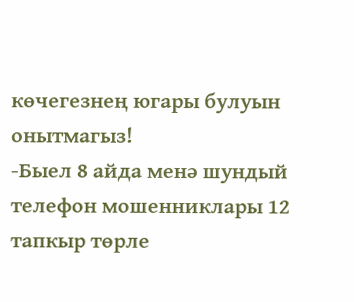көчегезнең югары булуын онытмагыз!
-Быел 8 айда менә шундый телефон мошенниклары 12 тапкыр төрле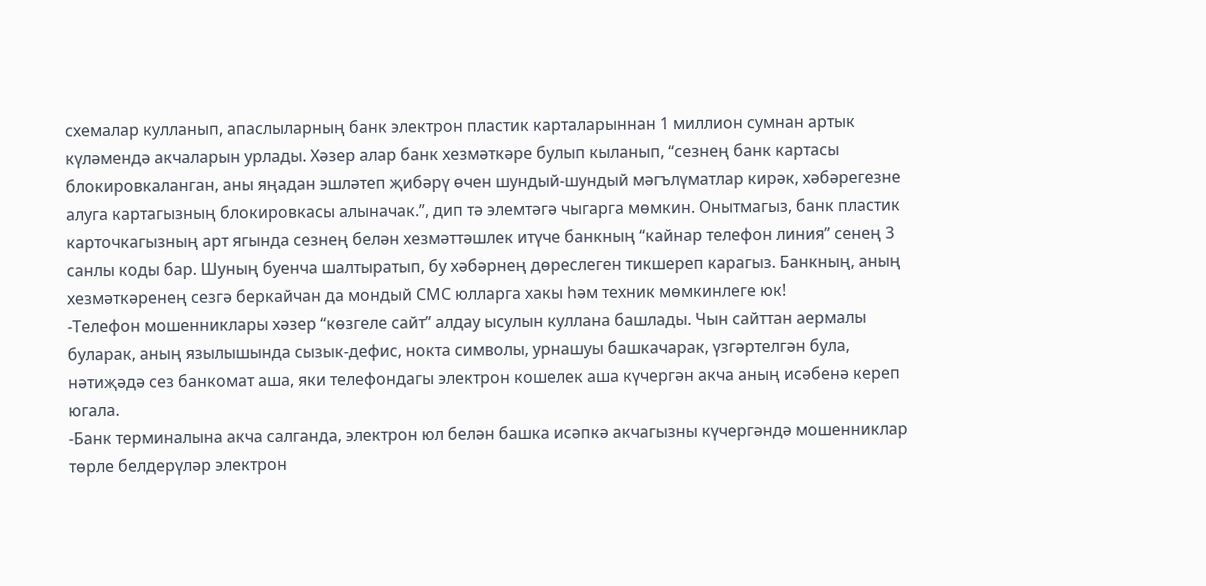схемалар кулланып, апаслыларның банк электрон пластик карталарыннан 1 миллион сумнан артык күләмендә акчаларын урлады. Хәзер алар банк хезмәткәре булып кыланып, “сезнең банк картасы блокировкаланган, аны яңадан эшләтеп җибәрү өчен шундый-шундый мәгълүматлар кирәк, хәбәрегезне алуга картагызның блокировкасы алыначак.”, дип тә элемтәгә чыгарга мөмкин. Онытмагыз, банк пластик карточкагызның арт ягында сезнең белән хезмәттәшлек итүче банкның “кайнар телефон линия” сенең 3 санлы коды бар. Шуның буенча шалтыратып, бу хәбәрнең дөреслеген тикшереп карагыз. Банкның, аның хезмәткәренең сезгә беркайчан да мондый СМС юлларга хакы һәм техник мөмкинлеге юк!
-Телефон мошенниклары хәзер “көзгеле сайт” алдау ысулын куллана башлады. Чын сайттан аермалы буларак, аның язылышында сызык-дефис, нокта символы, урнашуы башкачарак, үзгәртелгән була, нәтиҗәдә сез банкомат аша, яки телефондагы электрон кошелек аша күчергән акча аның исәбенә кереп югала.
-Банк терминалына акча салганда, электрон юл белән башка исәпкә акчагызны күчергәндә мошенниклар төрле белдерүләр электрон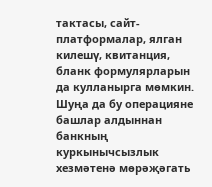тактасы, сайт-платформалар, ялган килешү, квитанция, бланк формулярларын да кулланырга мөмкин. Шуңа да бу операцияне башлар алдыннан банкның куркынычсызлык хезмәтенә мөрәҗәгать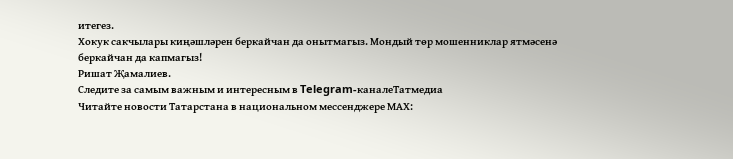итегез.
Хокук сакчылары киңәшләрен беркайчан да онытмагыз. Мондый төр мошенниклар ятмәсенә беркайчан да капмагыз!
Ришат Җамалиев.
Следите за самым важным и интересным в Telegram-каналеТатмедиа
Читайте новости Татарстана в национальном мессенджере MАХ: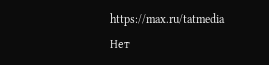https://max.ru/tatmedia
Нет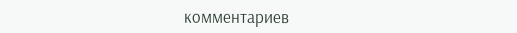комментариев